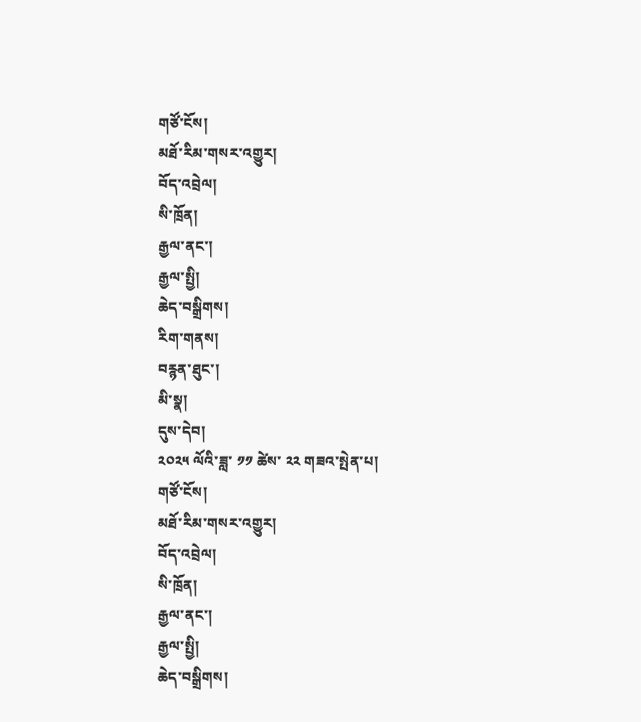གཙོ་ངོས།
མཐོ་རིམ་གསར་འགྱུར།
བོད་འབྲེལ།
སི་ཁྲོན།
རྒྱལ་ནང་།
རྒྱལ་སྤྱི།
ཆེད་བསྒྲིགས།
རིག་གནས།
བརྙན་ཐུང་།
མི་སྣ།
དུས་དེབ།
༢༠༢༥ ལོའི་ཟླ་ ༡༡ ཚེས་ ༢༢ གཟའ་སྤེན་པ།
གཙོ་ངོས།
མཐོ་རིམ་གསར་འགྱུར།
བོད་འབྲེལ།
སི་ཁྲོན།
རྒྱལ་ནང་།
རྒྱལ་སྤྱི།
ཆེད་བསྒྲིགས།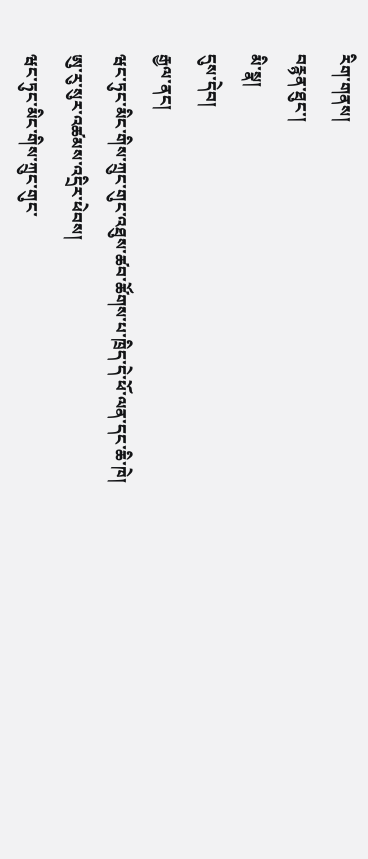རིག་གནས།
བརྙན་ཐུང་།
མི་སྣ།
དུས་དེབ།
རྒྱལ་ནང།
ཝང་ཏུང་མིང་གིས་ཀྲུང་གུང་འཐུས་ཚབ་ཚོགས་པ་ཁྲིད་དེ་ཕོ་ལན་དང་ཆི་ཁེ། ཨུ་རུ་སུར་འཚམས་འདྲིར་ཕེབས།
ཝང་ཏུང་མིང་གིས་ཀྲུང་གུང་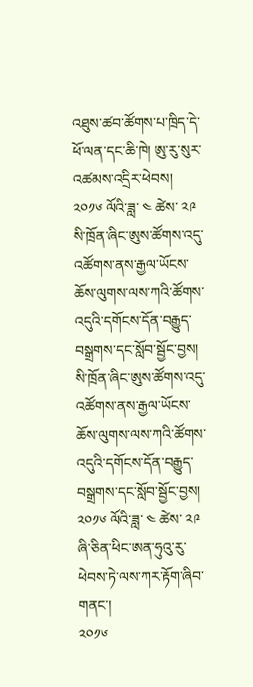འཐུས་ཚབ་ཚོགས་པ་ཁྲིད་དེ་ཕོ་ལན་དང་ཆི་ཁེ། ཨུ་རུ་སུར་འཚམས་འདྲིར་ཕེབས།
༢༠༡༦ ལོའི་ཟླ་ ༤ ཚེས་ ༢༩
སི་ཁྲོན་ཞིང་ཨུས་ཚོགས་འདུ་འཚོགས་ནས་རྒྱལ་ཡོངས་ཆོས་ལུགས་ལས་ཀའི་ཚོགས་འདུའི་དགོངས་དོན་བརྒྱུད་བསྒྲགས་དང་སློབ་སྦྱོང་བྱས།
སི་ཁྲོན་ཞིང་ཨུས་ཚོགས་འདུ་འཚོགས་ནས་རྒྱལ་ཡོངས་ཆོས་ལུགས་ལས་ཀའི་ཚོགས་འདུའི་དགོངས་དོན་བརྒྱུད་བསྒྲགས་དང་སློབ་སྦྱོང་བྱས།
༢༠༡༦ ལོའི་ཟླ་ ༤ ཚེས་ ༢༩
ཞི་ཅིན་ཕིང་ཨན་ཧུའུ་རུ་ཕེབས་ཏེ་ལས་ཀར་རྟོག་ཞིབ་གནང་།
༢༠༡༦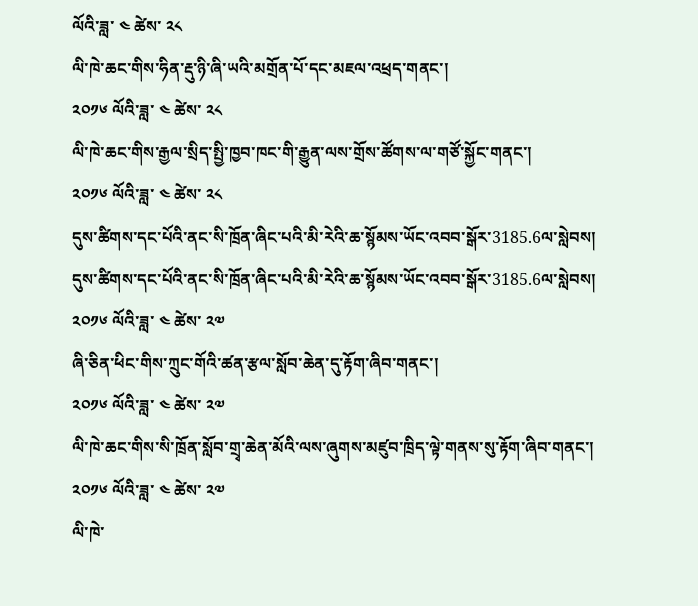ལོའི་ཟླ་ ༤ ཚེས་ ༢༨
ལི་ཁེ་ཆང་གིས་ཧིན་རྡུ་ཉི་ཞི་ཡའི་མགྲོན་པོ་དང་མཇལ་འཕྲད་གནང་།
༢༠༡༦ ལོའི་ཟླ་ ༤ ཚེས་ ༢༨
ལི་ཁེ་ཆང་གིས་རྒྱལ་སྲིད་སྤྱི་ཁྱབ་ཁང་གི་རྒྱུན་ལས་གྲོས་ཚོགས་ལ་གཙོ་སྐྱོང་གནང་།
༢༠༡༦ ལོའི་ཟླ་ ༤ ཚེས་ ༢༨
དུས་ཚིགས་དང་པོའི་ནང་སི་ཁྲོན་ཞིང་པའི་མི་རེའི་ཆ་སྙོམས་ཡོང་འབབ་སྒོར་3185.6ལ་སླེབས།
དུས་ཚིགས་དང་པོའི་ནང་སི་ཁྲོན་ཞིང་པའི་མི་རེའི་ཆ་སྙོམས་ཡོང་འབབ་སྒོར་3185.6ལ་སླེབས།
༢༠༡༦ ལོའི་ཟླ་ ༤ ཚེས་ ༢༧
ཞི་ཅིན་ཕིང་གིས་ཀྲུང་གོའི་ཚན་རྩལ་སློབ་ཆེན་དུ་རྟོག་ཞིབ་གནང་།
༢༠༡༦ ལོའི་ཟླ་ ༤ ཚེས་ ༢༧
ལི་ཁེ་ཆང་གིས་སི་ཁྲོན་སློབ་གྲྭ་ཆེན་མོའི་ལས་ཞུགས་མཛུབ་ཁྲིད་ལྟེ་གནས་སུ་རྟོག་ཞིབ་གནང་།
༢༠༡༦ ལོའི་ཟླ་ ༤ ཚེས་ ༢༧
ལི་ཁེ་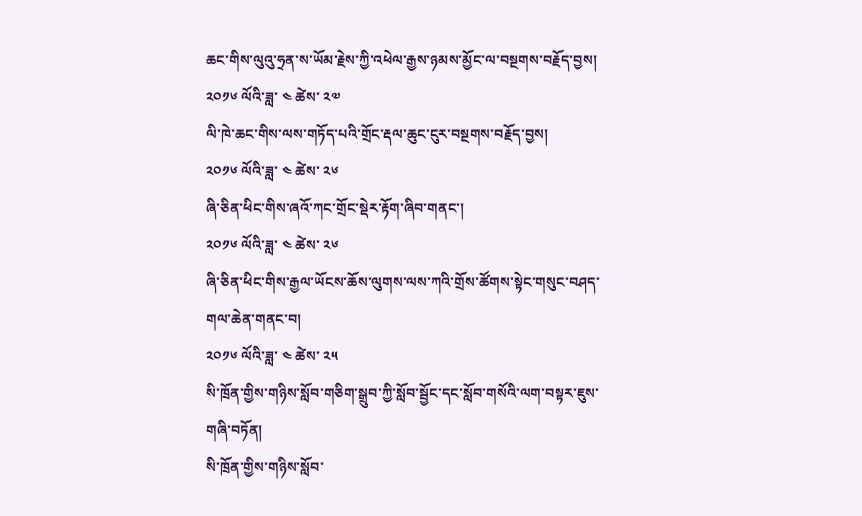ཆང་གིས་ལུའུ་ཧྲན་ས་ཡོམ་རྗེས་ཀྱི་འཕེལ་རྒྱས་ཉམས་མྱོང་ལ་བསྔགས་བརྗོད་བྱས།
༢༠༡༦ ལོའི་ཟླ་ ༤ ཚེས་ ༢༧
ལི་ཁེ་ཆང་གིས་ལས་གཏོད་པའི་གྲོང་རྡལ་ཆུང་ངུར་བསྔགས་བརྗོད་བྱས།
༢༠༡༦ ལོའི་ཟླ་ ༤ ཚེས་ ༢༦
ཞི་ཅིན་ཕིང་གིས་ཞའོ་ཀང་གྲོང་སྡེར་རྟོག་ཞིབ་གནང་།
༢༠༡༦ ལོའི་ཟླ་ ༤ ཚེས་ ༢༦
ཞི་ཅིན་ཕིང་གིས་རྒྱལ་ཡོངས་ཆོས་ལུགས་ལས་ཀའི་གྲོས་ཚོགས་སྟེང་གསུང་བཤད་གལ་ཆེན་གནང་བ།
༢༠༡༦ ལོའི་ཟླ་ ༤ ཚེས་ ༢༥
སི་ཁྲོན་གྱིས་གཉིས་སློབ་གཅིག་སྒྲུབ་ཀྱི་སློབ་སྦྱོང་དང་སློབ་གསོའི་ལག་བསྟར་ཇུས་གཞི་བཏོན།
སི་ཁྲོན་གྱིས་གཉིས་སློབ་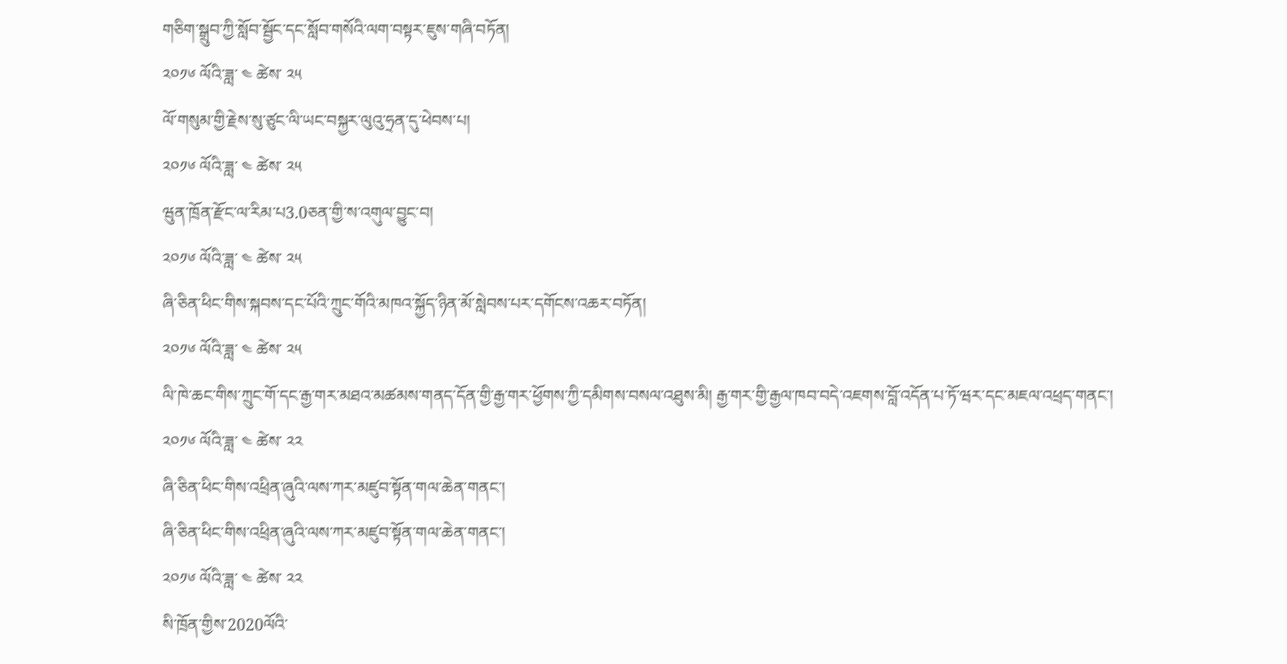གཅིག་སྒྲུབ་ཀྱི་སློབ་སྦྱོང་དང་སློབ་གསོའི་ལག་བསྟར་ཇུས་གཞི་བཏོན།
༢༠༡༦ ལོའི་ཟླ་ ༤ ཚེས་ ༢༥
ལོ་གསུམ་གྱི་རྗེས་སུ་ཙུང་ལི་ཡང་བསྐྱར་ལུའུ་ཧྲན་དུ་ཕེབས་པ།
༢༠༡༦ ལོའི་ཟླ་ ༤ ཚེས་ ༢༥
ཝུན་ཁྲོན་རྫོང་ལ་རིམ་པ3.0ཅན་གྱི་ས་འགུལ་བྱུང་བ།
༢༠༡༦ ལོའི་ཟླ་ ༤ ཚེས་ ༢༥
ཞི་ཅིན་ཕིང་གིས་སྐབས་དང་པོའི་ཀྲུང་གོའི་མཁའ་སྐྱོད་ཉིན་མོ་སླེབས་པར་དགོངས་འཆར་བཏོན།
༢༠༡༦ ལོའི་ཟླ་ ༤ ཚེས་ ༢༥
ལི་ཁེ་ཆང་གིས་ཀྲུང་གོ་དང་རྒྱ་གར་མཐའ་མཚམས་གནད་དོན་གྱི་རྒྱ་གར་ཕྱོགས་ཀྱི་དམིགས་བསལ་འཐུས་མི། རྒྱ་གར་གྱི་རྒྱལ་ཁབ་བདེ་འཇགས་བློ་འདོན་པ་ཏོ་ཝར་དང་མཇལ་འཕྲད་གནང་།
༢༠༡༦ ལོའི་ཟླ་ ༤ ཚེས་ ༢༢
ཞི་ཅིན་ཕིང་གིས་འཕྲིན་ཞུའི་ལས་ཀར་མཛུབ་སྟོན་གལ་ཆེན་གནང་།
ཞི་ཅིན་ཕིང་གིས་འཕྲིན་ཞུའི་ལས་ཀར་མཛུབ་སྟོན་གལ་ཆེན་གནང་།
༢༠༡༦ ལོའི་ཟླ་ ༤ ཚེས་ ༢༢
སི་ཁྲོན་གྱིས་2020ལོའི་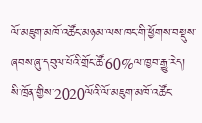ལོ་མཇུག་མཁོ་འཚོང་མཉམ་ལས་ཁང་གི་ཕྱོགས་བསྡུས་ཞབས་ཞུ་དབུལ་པོའི་གྲོང་ཚོ་60%ལ་ཁྱབ་རྒྱུ་རེད།
སི་ཁྲོན་གྱིས་2020ལོའི་ལོ་མཇུག་མཁོ་འཚོང་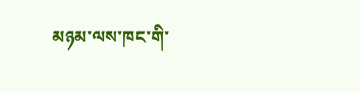མཉམ་ལས་ཁང་གི་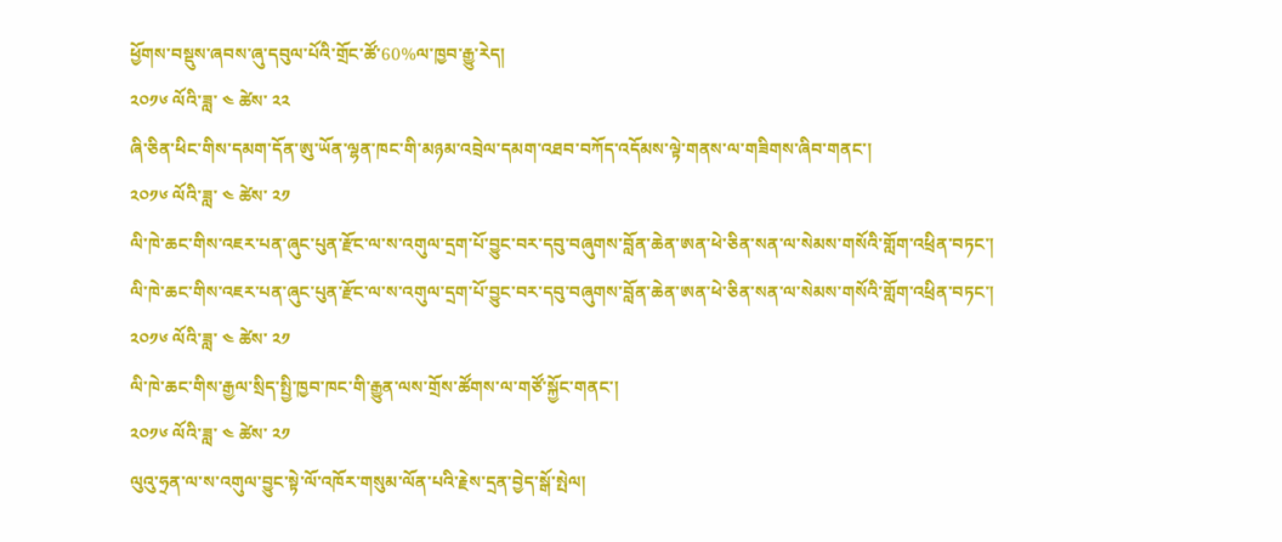ཕྱོགས་བསྡུས་ཞབས་ཞུ་དབུལ་པོའི་གྲོང་ཚོ་60%ལ་ཁྱབ་རྒྱུ་རེད།
༢༠༡༦ ལོའི་ཟླ་ ༤ ཚེས་ ༢༢
ཞི་ཅིན་ཕིང་གིས་དམག་དོན་ཨུ་ཡོན་ལྷན་ཁང་གི་མཉམ་འབྲེལ་དམག་འཐབ་བཀོད་འདོམས་ལྟེ་གནས་ལ་གཟིགས་ཞིབ་གནང་།
༢༠༡༦ ལོའི་ཟླ་ ༤ ཚེས་ ༢༡
ལི་ཁེ་ཆང་གིས་འཇར་པན་ཞུང་པུན་རྫོང་ལ་ས་འགུལ་དྲག་པོ་བྱུང་བར་དབུ་བཞུགས་བློན་ཆེན་ཨན་ཕེ་ཅིན་སན་ལ་སེམས་གསོའི་གློག་འཕྲིན་བཏང་།
ལི་ཁེ་ཆང་གིས་འཇར་པན་ཞུང་པུན་རྫོང་ལ་ས་འགུལ་དྲག་པོ་བྱུང་བར་དབུ་བཞུགས་བློན་ཆེན་ཨན་ཕེ་ཅིན་སན་ལ་སེམས་གསོའི་གློག་འཕྲིན་བཏང་།
༢༠༡༦ ལོའི་ཟླ་ ༤ ཚེས་ ༢༡
ལི་ཁེ་ཆང་གིས་རྒྱལ་སྲིད་སྤྱི་ཁྱབ་ཁང་གི་རྒྱུན་ལས་གྲོས་ཚོགས་ལ་གཙོ་སྐྱོང་གནང་།
༢༠༡༦ ལོའི་ཟླ་ ༤ ཚེས་ ༢༡
ལུའུ་ཧྲན་ལ་ས་འགུལ་བྱུང་སྟེ་ལོ་འཁོར་གསུམ་ལོན་པའི་རྗེས་དྲན་བྱེད་སྒོ་སྤེལ།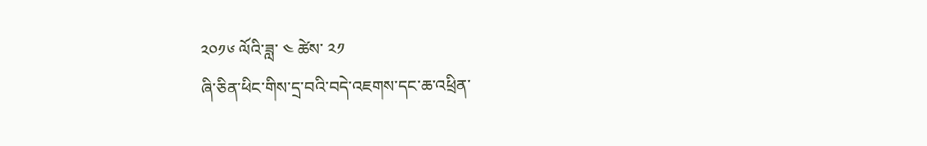༢༠༡༦ ལོའི་ཟླ་ ༤ ཚེས་ ༢༡
ཞི་ཅིན་ཕིང་གིས་དྲ་བའི་བདེ་འཇགས་དང་ཆ་འཕྲིན་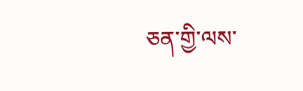ཅན་གྱི་ལས་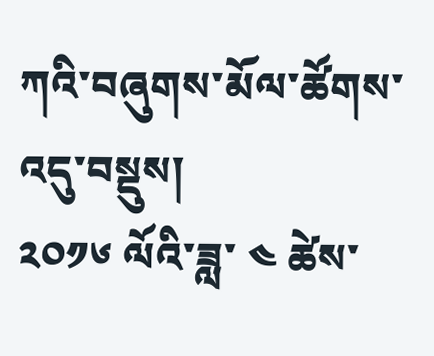ཀའི་བཞུགས་མོལ་ཚོགས་འདུ་བསྡུས།
༢༠༡༦ ལོའི་ཟླ་ ༤ ཚེས་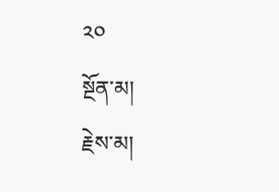༢༠
སྔོན་མ།
རྗེས་མ།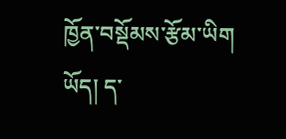ཁྱོན་བསྡོམས་རྩོམ་ཡིག
ཡོད། ད་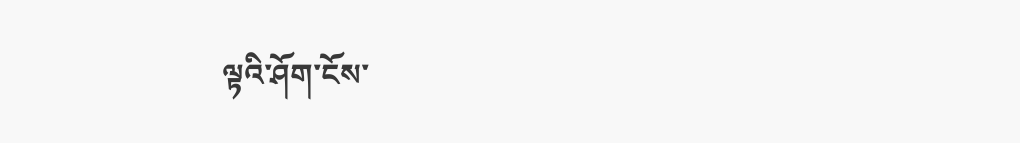ལྟའི་ཤོག་ངོས་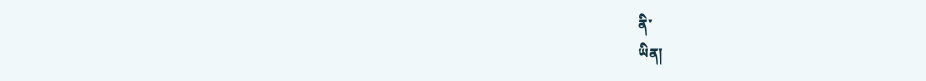ནི་
ཡིན།